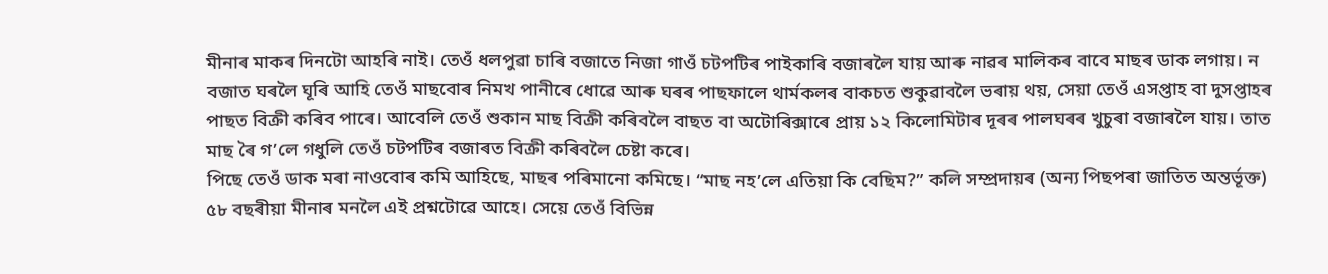মীনাৰ মাকৰ দিনটো আহৰি নাই। তেওঁ ধলপুৱা চাৰি বজাতে নিজা গাওঁ চটপটিৰ পাইকাৰি বজাৰলৈ যায় আৰু নাৱৰ মালিকৰ বাবে মাছৰ ডাক লগায়। ন বজাত ঘৰলৈ ঘূৰি আহি তেওঁ মাছবোৰ নিমখ পানীৰে ধোৱে আৰু ঘৰৰ পাছফালে থাৰ্মকলৰ বাকচত শুকুৱাবলৈ ভৰায় থয়, সেয়া তেওঁ এসপ্তাহ বা দুসপ্তাহৰ পাছত বিক্ৰী কৰিব পাৰে। আবেলি তেওঁ শুকান মাছ বিক্ৰী কৰিবলৈ বাছত বা অটোৰিক্সাৰে প্ৰায় ১২ কিলোমিটাৰ দূৰৰ পালঘৰৰ খুচুৰা বজাৰলৈ যায়। তাত মাছ ৰৈ গ’লে গধুলি তেওঁ চটপটিৰ বজাৰত বিক্ৰী কৰিবলৈ চেষ্টা কৰে।
পিছে তেওঁ ডাক মৰা নাওবোৰ কমি আহিছে, মাছৰ পৰিমানো কমিছে। “মাছ নহ’লে এতিয়া কি বেছিম?” কলি সম্প্ৰদায়ৰ (অন্য পিছপৰা জাতিত অন্তৰ্ভূক্ত) ৫৮ বছৰীয়া মীনাৰ মনলৈ এই প্ৰশ্নটোৱে আহে। সেয়ে তেওঁ বিভিন্ন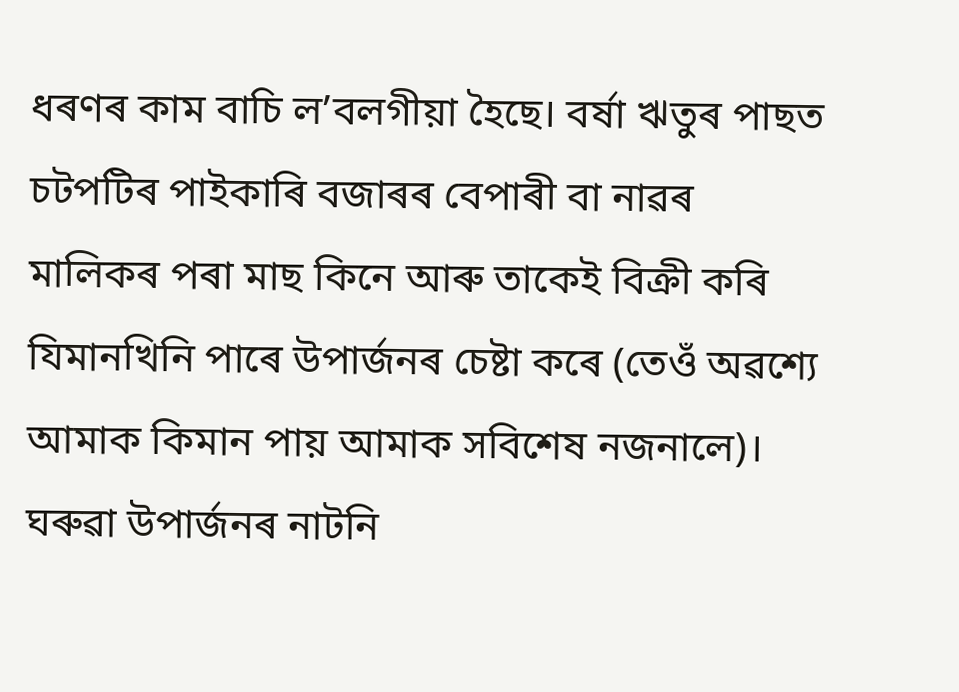ধৰণৰ কাম বাচি ল’বলগীয়া হৈছে। বৰ্ষা ঋতুৰ পাছত চটপটিৰ পাইকাৰি বজাৰৰ বেপাৰী বা নাৱৰ মালিকৰ পৰা মাছ কিনে আৰু তাকেই বিক্ৰী কৰি যিমানখিনি পাৰে উপাৰ্জনৰ চেষ্টা কৰে (তেওঁ অৱশ্যে আমাক কিমান পায় আমাক সবিশেষ নজনালে)।
ঘৰুৱা উপাৰ্জনৰ নাটনি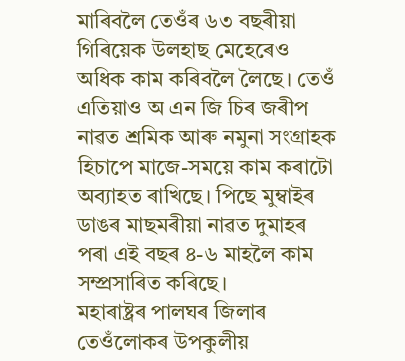মাৰিবলৈ তেওঁৰ ৬৩ বছৰীয়া গিৰিয়েক উলহাছ মেহেৰেও অধিক কাম কৰিবলৈ লৈছে। তেওঁ এতিয়াও অ এন জি চিৰ জৰীপ নাৱত শ্ৰমিক আৰু নমুনা সংগ্ৰাহক হিচাপে মাজে-সময়ে কাম কৰাটো অব্যাহত ৰাখিছে। পিছে মুম্বাইৰ ডাঙৰ মাছমৰীয়া নাৱত দুমাহৰ পৰা এই বছৰ ৪-৬ মাহলৈ কাম সম্প্ৰসাৰিত কৰিছে।
মহাৰাষ্ট্ৰৰ পালঘৰ জিলাৰ তেওঁলোকৰ উপকুলীয়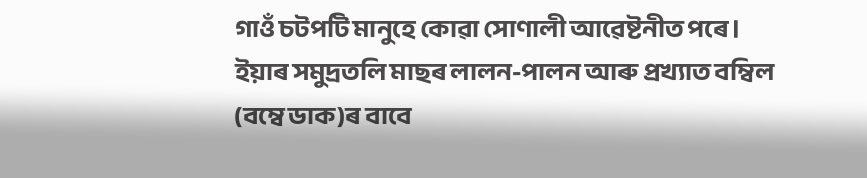গাওঁ চটপটি মানুহে কোৱা সোণালী আৱেষ্টনীত পৰে। ইয়াৰ সমুদ্ৰতলি মাছৰ লালন-পালন আৰু প্ৰখ্যাত বম্বিল (বম্বে ডাক)ৰ বাবে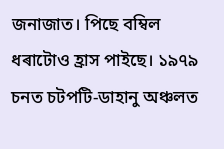জনাজাত। পিছে বম্বিল ধৰাটোও হ্ৰাস পাইছে। ১৯৭৯ চনত চটপটি-ডাহানু অঞ্চলত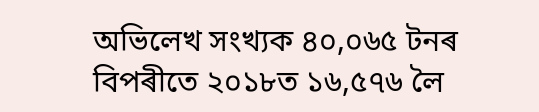অভিলেখ সংখ্যক ৪০,০৬৫ টনৰ বিপৰীতে ২০১৮ত ১৬,৫৭৬ লৈ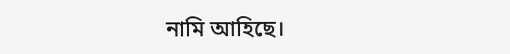নামি আহিছে।